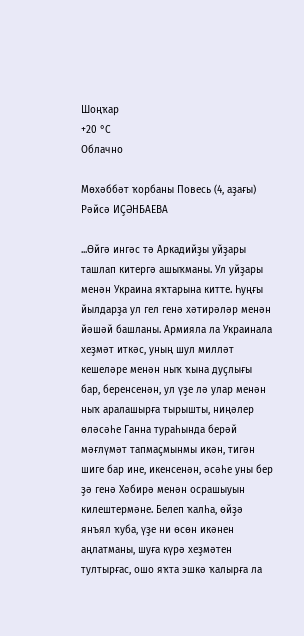Шоңҡар
+20 °С
Облачно

Мөхәббәт ҡорбаны Повесь (4, аҙағы) Рәйсә ИҪӘНБАЕВА

...Өйгә ингәс тә Аркадийҙы уйҙары ташлап китергә ашыҡманы. Ул уйҙары менән Украина яҡтарына китте. Һуңғы йылдарҙа ул гел генә хәтирәләр менән йәшәй башланы. Армияла ла Украинала хеҙмәт иткәс, уның шул милләт кешеләре менән ныҡ ҡына дуҫлығы бар, беренсенән, ул үҙе лә улар менән ныҡ аралашырға тырышты, ниңәлер өләсәһе Ганна тураһында берәй мәғлүмәт тапмаҫмынмы икән, тигән шиге бар ине, икенсенән, әсәһе уны бер ҙә генә Хәбирә менән осрашыуын килештермәне. Белеп ҡалһа, өйҙә янъял ҡуба, үҙе ни өсөн икәнен аңлатманы, шуға күрә хеҙмәтен тултырғас, ошо яҡта эшкә ҡалырға ла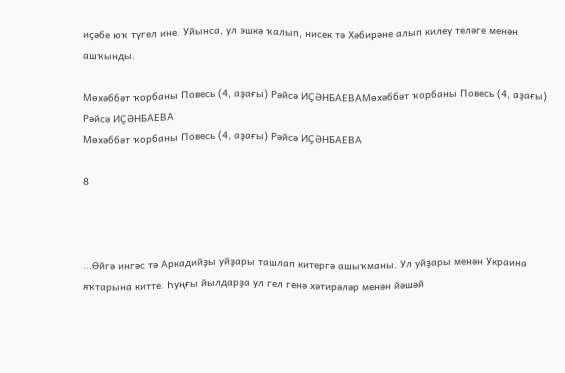иҫәбе юҡ түгел ине. Уйынса, ул эшкә ҡалып, нисек тә Хәбирәне алып килеү теләге менән ашҡынды.

Мөхәббәт ҡорбаны Повесь (4, аҙағы) Рәйсә ИҪӘНБАЕВАМөхәббәт ҡорбаны Повесь (4, аҙағы) Рәйсә ИҪӘНБАЕВА
Мөхәббәт ҡорбаны Повесь (4, аҙағы) Рәйсә ИҪӘНБАЕВА

8



...Өйгә ингәс тә Аркадийҙы уйҙары ташлап китергә ашыҡманы. Ул уйҙары менән Украина яҡтарына китте. Һуңғы йылдарҙа ул гел генә хәтирәләр менән йәшәй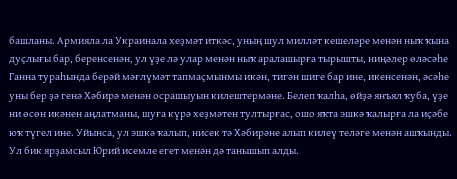башланы. Армияла ла Украинала хеҙмәт иткәс, уның шул милләт кешеләре менән ныҡ ҡына дуҫлығы бар, беренсенән, ул үҙе лә улар менән ныҡ аралашырға тырышты, ниңәлер өләсәһе Ганна тураһында берәй мәғлүмәт тапмаҫмынмы икән, тигән шиге бар ине, икенсенән, әсәһе уны бер ҙә генә Хәбирә менән осрашыуын килештермәне. Белеп ҡалһа, өйҙә янъял ҡуба, үҙе ни өсөн икәнен аңлатманы, шуға күрә хеҙмәтен тултырғас, ошо яҡта эшкә ҡалырға ла иҫәбе юҡ түгел ине. Уйынса, ул эшкә ҡалып, нисек тә Хәбирәне алып килеү теләге менән ашҡынды. Ул бик ярҙамсыл Юрий исемле егет менән дә танышып алды.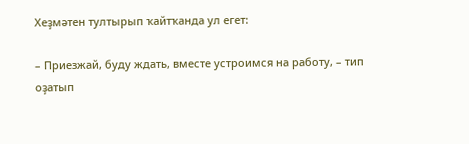Хеҙмәтен тултырып ҡайтҡанда ул егет:

– Приезжай, буду ждать, вместе устроимся на работу, – тип оҙатып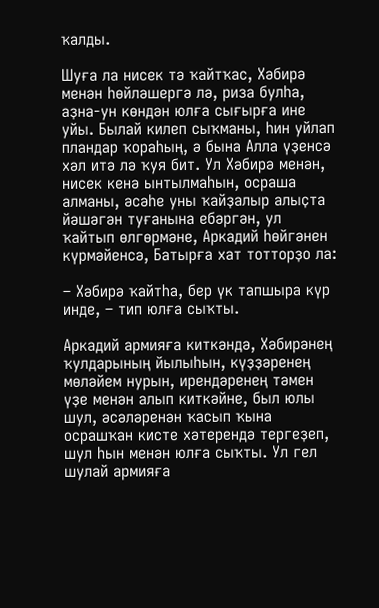ҡалды.

Шуға ла нисек тә ҡайтҡас, Хәбирә менән һөйләшергә лә, риза булһа, аҙна-ун көндән юлға сығырға ине уйы. Былай килеп сыҡманы, һин уйлап пландар ҡораһың, ә бына Алла үҙенсә хәл итә лә ҡуя бит. Ул Хәбирә менән, нисек кенә ынтылмаһын, осраша алманы, әсәһе уны ҡайҙалыр алыҫта йәшәгән туғанына ебәргән, ул ҡайтып өлгөрмәне, Аркадий һөйгәнен күрмәйенсә, Батырға хат тотторҙо ла:

– Хәбирә ҡайтһа, бер үк тапшыра күр инде, – тип юлға сыҡты.

Аркадий армияға киткәндә, Хәбирәнең ҡулдарының йылыһын, күҙҙәренең мөләйем нурын, ирендәренең тәмен үҙе менән алып киткәйне, был юлы шул, әсәләренән ҡасып ҡына осрашҡан кисте хәтерендә тергеҙеп, шул һын менән юлға сыҡты. Ул гел шулай армияға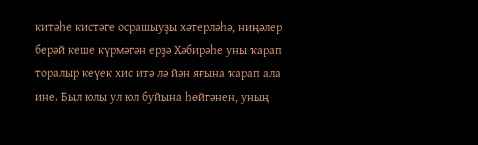китәһе кистәге осрашыуҙы хәтерләһә, ниңәлер берәй кеше күрмәгән ерҙә Хәбирәһе уны ҡарап торалыр кеүек хис итә лә йән яғына ҡарап ала ине. Был юлы ул юл буйына һөйгәнен, уның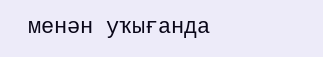менән уҡығанда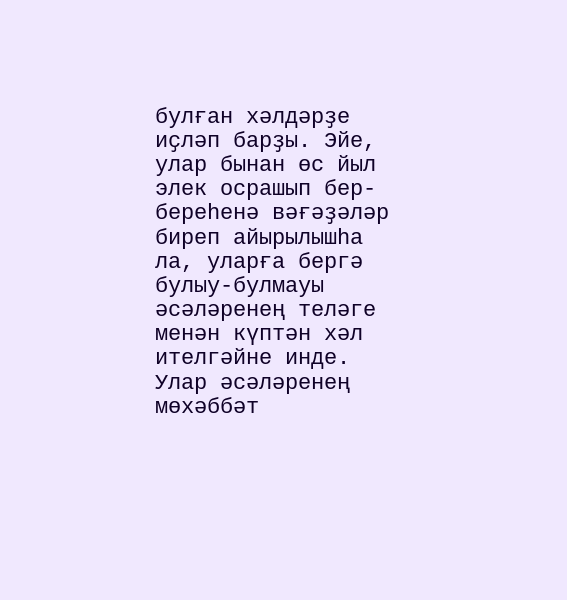булған хәлдәрҙе иҫләп барҙы. Эйе, улар бынан өс йыл элек осрашып бер- береһенә вәғәҙәләр биреп айырылышһа ла, уларға бергә булыу-булмауы әсәләренең теләге менән күптән хәл ителгәйне инде. Улар әсәләренең мөхәббәт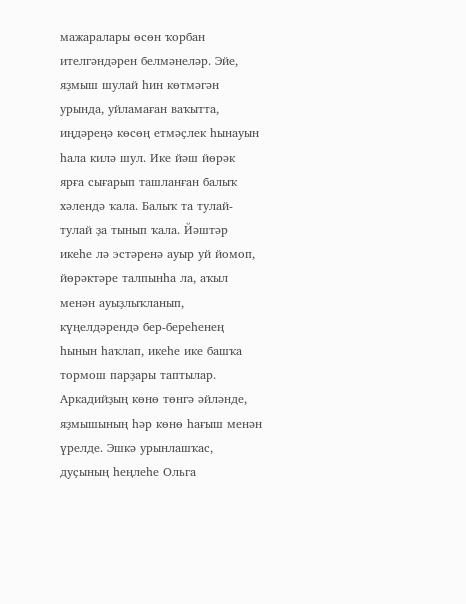мажаралары өсөн ҡорбан ителгәндәрен белмәнеләр. Эйе, яҙмыш шулай һин көтмәгән урында, уйламаған ваҡытта, иңдәреңә көсөң етмәҫлек һынауын һала килә шул. Ике йәш йөрәк ярға сығарып ташланған балыҡ хәлендә ҡала. Балыҡ та тулай- тулай ҙа тынып ҡала. Йәштәр икеһе лә эстәренә ауыр уй йомоп, йөрәктәре талпынһа ла, аҡыл менән ауыҙлыҡланып, күңелдәрендә бер-береһенең һынын һаҡлап, икеһе ике башҡа тормош парҙары таптылар. Аркадийҙың көнө төнгә әйләнде, яҙмышының һәр көнө һағыш менән үрелде. Эшкә урынлашҡас, дуҫының һеңлеһе Ольга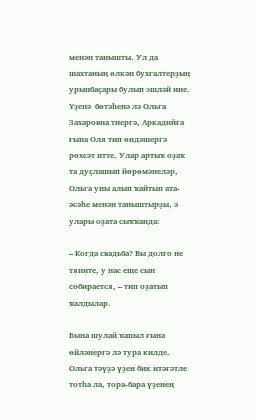менән танышты. Ул да шахтаның өлкән бухгалтерҙың урынбаҫары булып эшләй ине. Үҙенә  бөтәһенә лә Ольга Захаровна тиергә, Аркадийға ғына Оля тип өндәшергә рөхсәт итте. Улар артыҡ оҙаҡ та дуҫлашып йөрөмәнеләр, Ольга уны алып ҡайтып ата-әсәһе менән таныштырҙы, ә улары оҙата сыҡҡанда:

– Когда свадьба? Вы долго не тяните, у нас еще сын собирается, – тип оҙатып ҡалдылар.

Бына шулай ҡапыл ғына өйләнергә лә тура килде. Ольга тәүҙә үҙен бик итәғәтле тотһа ла, тора-бара үҙенең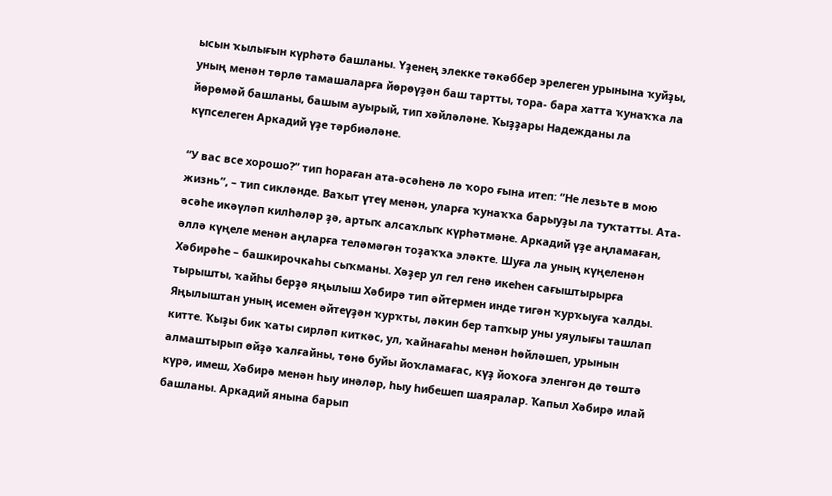ысын ҡылығын күрһәтә башланы. Үҙенең элекке тәкәббер эрелеген урынына ҡуйҙы, уның менән төрлө тамашаларға йөрөүҙән баш тартты, тора- бара хатта ҡунаҡҡа ла йөрөмәй башланы, башым ауырый, тип хәйләләне. Ҡыҙҙары Надежданы ла күпселеген Аркадий үҙе тәрбиәләне.

“У вас все хорошо?” тип һораған ата-әсәһенә лә ҡоро ғына итеп: “Не лезьте в мою жизнь”, – тип сикләнде. Ваҡыт үтеү менән, уларға ҡунаҡҡа барыуҙы ла туҡтатты. Ата-әсәһе икәүләп килһәләр ҙә, артыҡ алсаҡлыҡ күрһәтмәне. Аркадий үҙе аңламаған, әллә күңеле менән аңларға теләмәгән тоҙаҡҡа эләкте. Шуға ла уның күңеленән Хәбирәһе – башкирочкаһы сыҡманы. Хәҙер ул гел генә икеһен сағыштырырға тырышты, ҡайһы берҙә яңылыш Хәбирә тип әйтермен инде тигән ҡурҡыуға ҡалды. Яңылыштан уның исемен әйтеүҙән ҡурҡты, ләкин бер тапҡыр уны уяулығы ташлап китте. Ҡыҙы бик ҡаты сирләп киткәс, ул, ҡайнағаһы менән һөйләшеп, урынын алмаштырып өйҙә ҡалғайны, төнө буйы йоҡламағас, күҙ йоҡоға эленгән дә төштә күрә, имеш, Хәбирә менән һыу инәләр, һыу һибешеп шаяралар. Ҡапыл Хәбирә илай башланы. Аркадий янына барып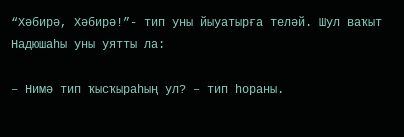“Хәбирә, Хәбирә!”- тип уны йыуатырға теләй. Шул ваҡыт Надюшаһы уны уятты ла:

– Нимә тип ҡысҡыраһың ул? – тип һораны.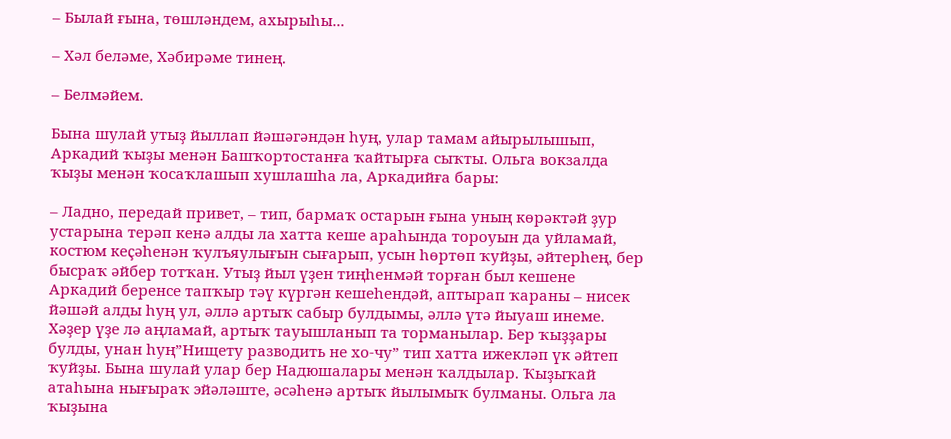– Былай ғына, төшләндем, ахырыһы...

– Хәл беләме, Хәбирәме тинең.

– Белмәйем.

Бына шулай утыҙ йыллап йәшәгәндән һуң, улар тамам айырылышып, Аркадий ҡыҙы менән Башҡортостанға ҡайтырға сыҡты. Ольга вокзалда ҡыҙы менән ҡосаҡлашып хушлашһа ла, Аркадийға бары:

– Ладно, передай привет, – тип, бармаҡ остарын ғына уның көрәктәй ҙур устарына терәп кенә алды ла хатта кеше араһында тороуын да уйламай, костюм кеҫәһенән ҡулъяулығын сығарып, усын һөртөп ҡуйҙы, әйтерһең, бер бысраҡ әйбер тотҡан. Утыҙ йыл үҙен тиңһенмәй торған был кешене Аркадий беренсе тапҡыр тәү күргән кешеһендәй, аптырап ҡараны – нисек йәшәй алды һуң ул, әллә артыҡ сабыр булдымы, әллә үтә йыуаш инеме. Хәҙер үҙе лә аңламай, артыҡ тауышланып та торманылар. Бер ҡыҙҙары булды, унан һуң”Нищету разводить не хо-чу” тип хатта ижекләп үк әйтеп ҡуйҙы. Бына шулай улар бер Надюшалары менән ҡалдылар. Ҡыҙыҡай атаһына нығыраҡ эйәләште, әсәһенә артыҡ йылымыҡ булманы. Ольга ла ҡыҙына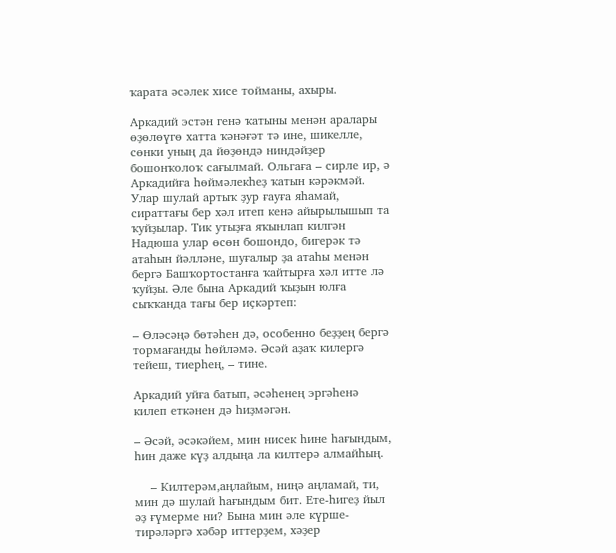ҡарата әсәлек хисе тойманы, ахыры.

Аркадий эстән генә ҡатыны менән аралары өҙөлөүгө хатта ҡәнәғәт тә ине, шикелле, сөнки уның да йөҙөндә ниндәйҙер бошонҡолоҡ сағылмай. Ольгаға – сирле ир, ә Аркадийға һөймәлекһеҙ ҡатын кәрәкмәй. Улар шулай артыҡ ҙур ғауға яһамай, сираттағы бер хәл итеп кенә айырылышып та ҡуйҙылар. Тик утыҙға яҡынлап килгән Надюша улар өсөн бошондо, бигерәк тә атаһын йәлләне, шуғалыр ҙа атаһы менән бергә Башҡортостанға ҡайтырға хәл итте лә ҡуйҙы. Әле бына Аркадий ҡыҙын юлға сыҡҡанда тағы бер иҫкәртеп:

– Өләсәңә бөтәһен дә, особенно беҙҙең бергә тормағанды һөйләмә. Әсәй аҙаҡ килергә тейеш, тиерһең, – тине.

Аркадий уйға батып, әсәһенең эргәһенә килеп еткәнен дә һиҙмәгән.

– Әсәй, әсәкәйем, мин нисек һине һағындым, һин даже күҙ алдыңа ла килтерә алмайһың.

    – Килтерәм,аңлайым, ниңә аңламай, ти, мин дә шулай һағындым бит. Ете-һигеҙ йыл әҙ ғүмерме ни? Бына мин әле күрше-тирәләргә хәбәр иттерҙем, хәҙер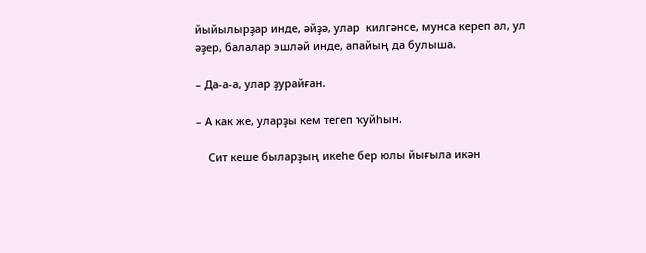йыйылырҙар инде, әйҙә, улар  килгәнсе, мунса кереп ал, ул әҙер, балалар эшләй инде, апайың да булыша.

– Да-а-а, улар ҙурайған.

– А как же, уларҙы кем тегеп ҡуйһын.

    Сит кеше быларҙың икеһе бер юлы йығыла икән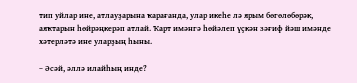тип уйлар ине, атлауҙарына ҡарағанда, улар икеһе лә ярым бөгөлөбөрәк, аяҡтарын һөйрәңкерәп атлай. Ҡарт имәнгә һөйәлеп үҫкән зәғиф йәш имәнде хәтерләтә ине уларҙың һыны.

– Әсәй, әллә илайһың инде?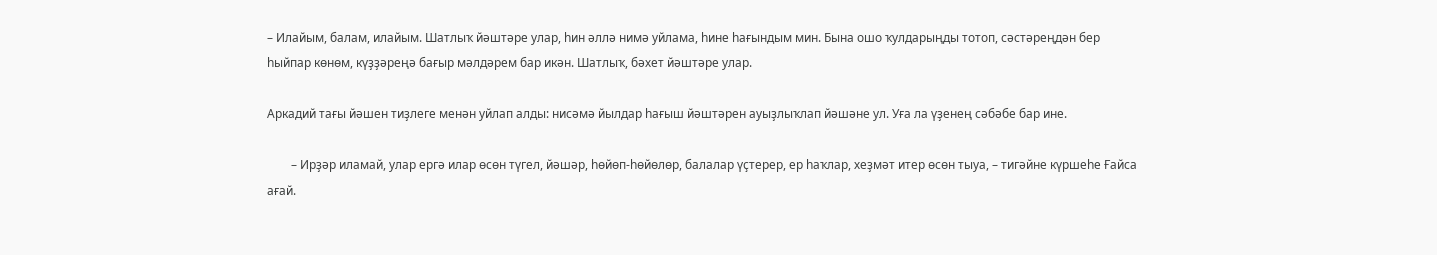– Илайым, балам, илайым. Шатлыҡ йәштәре улар, һин әллә нимә уйлама, һине һағындым мин. Бына ошо ҡулдарыңды тотоп, сәстәреңдән бер һыйпар көнөм, күҙҙәреңә бағыр мәлдәрем бар икән. Шатлыҡ, бәхет йәштәре улар.

Аркадий тағы йәшен тиҙлеге менән уйлап алды: нисәмә йылдар һағыш йәштәрен ауыҙлыҡлап йәшәне ул. Уға ла үҙенең сәбәбе бар ине.

        – Ирҙәр иламай, улар ергә илар өсөн түгел, йәшәр, һөйөп-һөйөлөр, балалар үҫтерер, ер һаҡлар, хеҙмәт итер өсөн тыуа, – тигәйне күршеһе Ғайса ағай.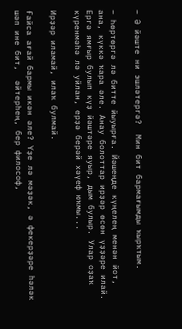– Ә йәште ни эшләтергә?  Мин бит бармағымды ҡырҡтым.

– Һөртөргә лә битте йыуырға. Йәшеңде күңелең менән йот, ана, күккә ҡара әле. Анау болоттар ирҙәр өсөн үҙҙәре илай. Ергә ямғыр булып күҙ йәштәре яуыр, дым булыр. Улар оҙаҡ күренмәһә лә уйлан, ерҙә берәй хәүеф юҡмы...

Ирҙәр иламай, илаҡ булмай.

Ғайса ағай бармы икән әле? Үҙе лә мәҙәк, ә фекерҙәре һәләк шәп ине бит,  әйтерһең, бер философ,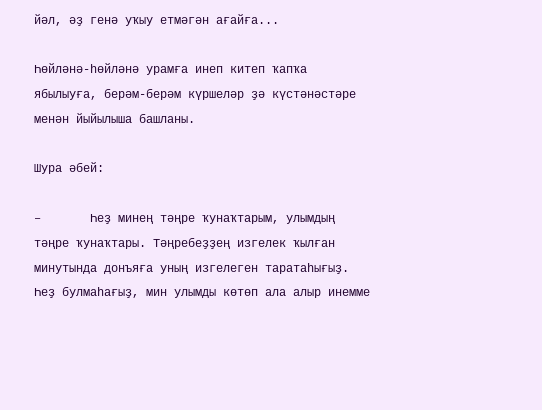йәл, әҙ генә уҡыу етмәгән ағайға...

Һөйләнә-һөйләнә урамға инеп китеп ҡапҡа ябылыуға, берәм-берәм күршеләр ҙә күстәнәстәре менән йыйылыша башланы.

Шура әбей:

–       Һеҙ минең тәңре ҡунаҡтарым, улымдың тәңре ҡунаҡтары. Тәңребеҙҙең изгелек ҡылған минутында донъяға уның изгелеген таратаһығыҙ. Һеҙ булмаһағыҙ, мин улымды көтөп ала алыр инемме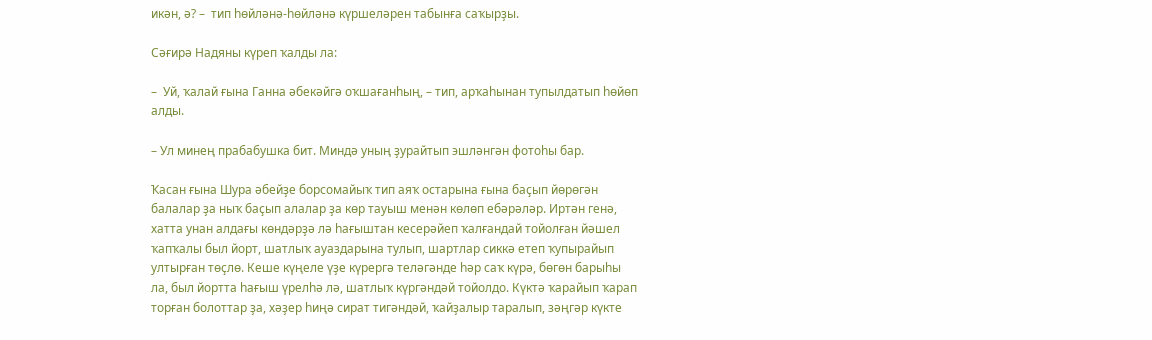икән, ә? –  тип һөйләнә-һөйләнә күршеләрен табынға саҡырҙы.

Сәғирә Надяны күреп ҡалды ла:

–  Уй, ҡалай ғына Ганна әбекәйгә оҡшағанһың, – тип, арҡаһынан тупылдатып һөйөп алды.

– Ул минең прабабушка бит. Миндә уның ҙурайтып эшләнгән фотоһы бар.

Ҡасан ғына Шура әбейҙе борсомайыҡ тип аяҡ остарына ғына баҫып йөрөгән балалар ҙа ныҡ баҫып алалар ҙа көр тауыш менән көлөп ебәрәләр. Иртән генә, хатта унан алдағы көндәрҙә лә һағыштан кесерәйеп ҡалғандай тойолған йәшел ҡапҡалы был йорт, шатлыҡ ауаздарына тулып, шартлар сиккә етеп ҡупырайып ултырған төҫлө. Кеше күңеле үҙе күрергә теләгәнде һәр саҡ күрә, бөгөн барыһы ла, был йортта һағыш үрелһә лә, шатлыҡ күргәндәй тойолдо. Күктә ҡарайып ҡарап торған болоттар ҙа, хәҙер һиңә сират тигәндәй, ҡайҙалыр таралып, зәңгәр күкте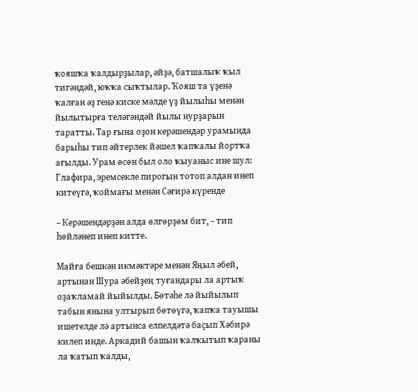ҡояшҡа ҡалдырҙылар, әйҙә, батшалыҡ ҡыл тигәндәй, юҡҡа сыҡтылар. Ҡояш та үҙенә ҡалған әҙ генә киске мәлде үҙ йылыһы менән йылытырға теләгәндәй йылы нурҙарын таратты. Тар ғына оҙон керәшендәр урамында барыһы тип әйтерлек йәшел ҡапҡалы йортҡа ағылды. Урам өсөн был оло ҡыуаныс ине шул: Глафира, эремсекле пирогын тотоп алдан инеп китеүгә, ҡоймағы менән Сәғирә күренде

– Керәшендәрҙән алда өлгөрҙөм бит, – тип һөйләнеп инеп китте.

Майға бешкән икмәктәре менән Яңыл әбей, артынан Шура әбейҙең туғандары ла артыҡ оҙаҡламай йыйылды. Бөтәһе лә йыйылып табын янына ултырып бөтөүгә, ҡапҡа тауышы ишетелде лә артынса елпелдәтә баҫып Хәбирә килеп инде. Аркадий башын ҡалҡытып ҡараны ла ҡатып ҡалды,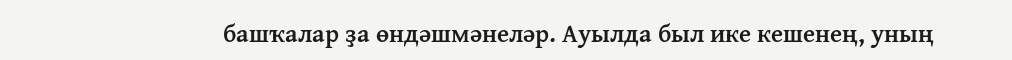башҡалар ҙа өндәшмәнеләр. Ауылда был ике кешенең, уның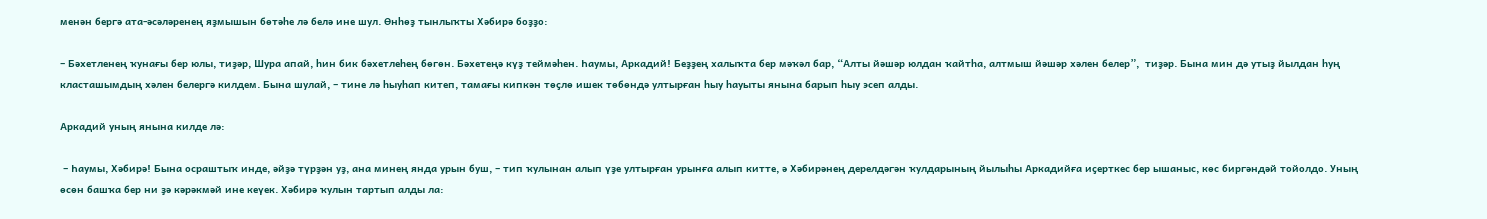менән бергә ата-әсәләренең яҙмышын бөтәһе лә белә ине шул. Өнһөҙ тынлыҡты Хәбирә боҙҙо:

– Бәхетленең ҡунағы бер юлы, тиҙәр, Шура апай, һин бик бәхетлеһең бөгөн. Бәхетеңә күҙ теймәһен. Һаумы, Аркадий! Беҙҙең халыҡта бер мәҡәл бар, “Алты йәшәр юлдан ҡайтһа, алтмыш йәшәр хәлен белер”,  тиҙәр. Бына мин дә утыҙ йылдан һуң класташымдың хәлен белергә килдем. Бына шулай, – тине лә һыуһап китеп, тамағы кипкән төҫлө ишек төбөндә ултырған һыу һауыты янына барып һыу эсеп алды.

Аркадий уның янына килде лә:

 – Һаумы, Хәбирә! Бына осраштыҡ инде, әйҙә түрҙән уҙ, ана минең янда урын буш, – тип ҡулынан алып үҙе ултырған урынға алып китте, ә Хәбирәнең дерелдәгән ҡулдарының йылыһы Аркадийға иҫерткес бер ышаныс, көс биргәндәй тойолдо. Уның өсөн башҡа бер ни ҙә кәрәкмәй ине кеүек. Хәбирә ҡулын тартып алды ла: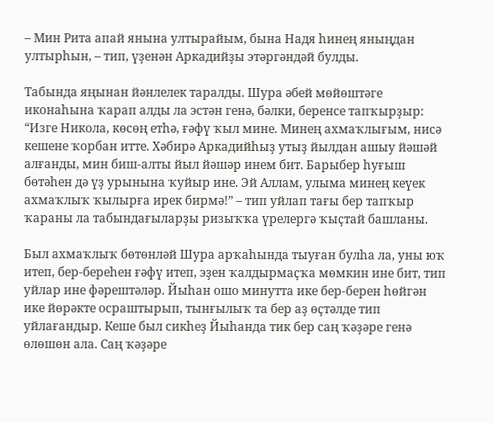– Мин Рита апай янына ултырайым, бына Надя һинең яныңдан ултырһын, – тип, үҙенән Аркадийҙы этәргәндәй булды.

Табында яңынан йәнлелек таралды. Шура әбей мөйөштәге иконаһына ҡарап алды ла эстән генә, бәлки, беренсе тапҡырҙыр: “Изге Никола, көсөң етһә, ғәфү ҡыл мине. Минең ахмаҡлығым, нисә кешене ҡорбан итте. Хәбирә Аркадийһыҙ утыҙ йылдан ашыу йәшәй алғанды, мин биш-алты йыл йәшәр инем бит. Барыбер һуғыш бөтәһен дә үҙ урынына ҡуйыр ине. Эй Аллам, улыма минең кеүек ахмаҡлыҡ ҡылырға ирек бирмә!” – тип уйлап тағы бер тапҡыр ҡараны ла табындағыларҙы ризыҡҡа үрелергә ҡыҫтай башланы.

Был ахмаҡлыҡ бөтөнләй Шура арҡаһында тыуған булһа ла, уны юҡ итеп, бер-береһен ғәфү итеп, эҙен ҡалдырмаҫҡа мөмкин ине бит, тип уйлар ине фәрештәләр. Йыһан ошо минутта ике бер-берен һөйгән ике йөрәкте осраштырып, тынғылыҡ та бер аҙ өҫтәлде тип уйлағандыр. Кеше был сикһеҙ Йыһанда тик бер саң ҡәҙәре генә өлөшөн ала. Саң ҡәҙәре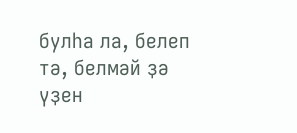булһа ла, белеп тә, белмәй ҙә үҙен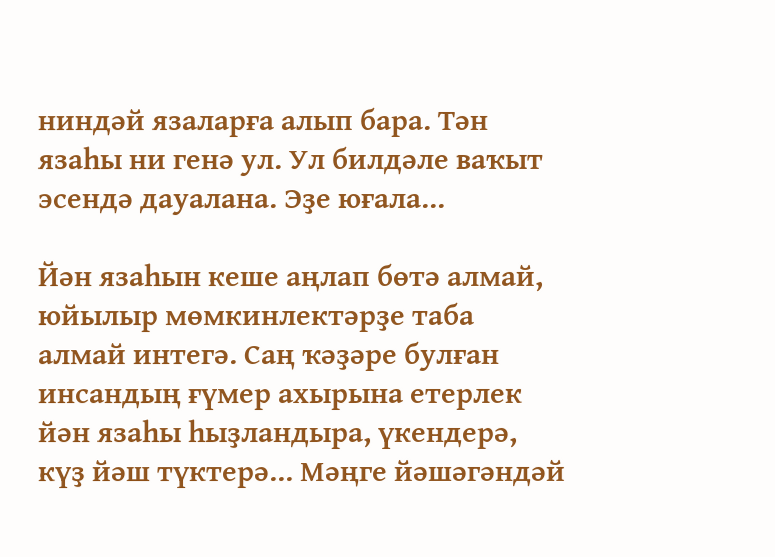ниндәй язаларға алып бара. Тән язаһы ни генә ул. Ул билдәле ваҡыт эсендә дауалана. Эҙе юғала...

Йән язаһын кеше аңлап бөтә алмай, юйылыр мөмкинлектәрҙе таба алмай интегә. Саң ҡәҙәре булған инсандың ғүмер ахырына етерлек йән язаһы һыҙландыра, үкендерә, күҙ йәш түктерә... Мәңге йәшәгәндәй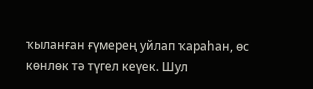ҡыланған ғүмерең уйлап ҡараһан, өс көнлөк тә түгел кеүек. Шул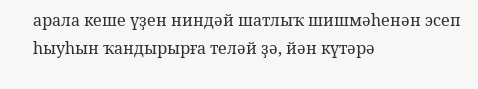арала кеше үҙен ниндәй шатлыҡ шишмәһенән эсеп һыуһын ҡандырырға теләй ҙә, йән күтәрә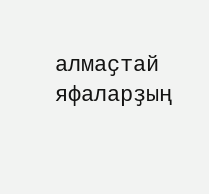алмаҫтай яфаларҙың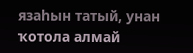язаһын татый, унан ҡотола алмай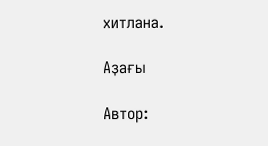хитлана.

Аҙағы

Автор: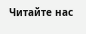Читайте нас